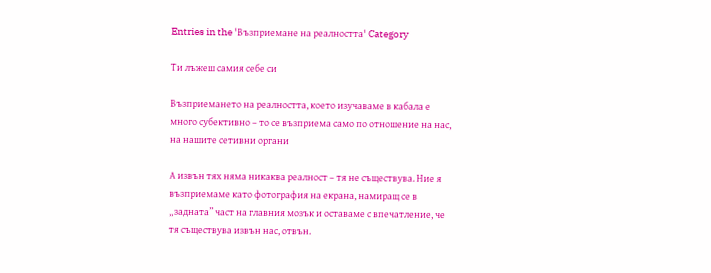Entries in the 'Възприемане на реалността' Category

Ти лъжеш самия себе си

Възприемането на реалността, което изучаваме в кабала е много субективно – то се възприема само по отношение на нас, на нашите сетивни органи

А извън тях няма никаква реалност – тя не съществува. Ние я възприемаме като фотография на екрана, намиращ се в „задната” част на главния мозък и оставаме с впечатление, че тя съществува извън нас, отвън.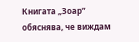Книгата „Зоар” обяснява, че виждам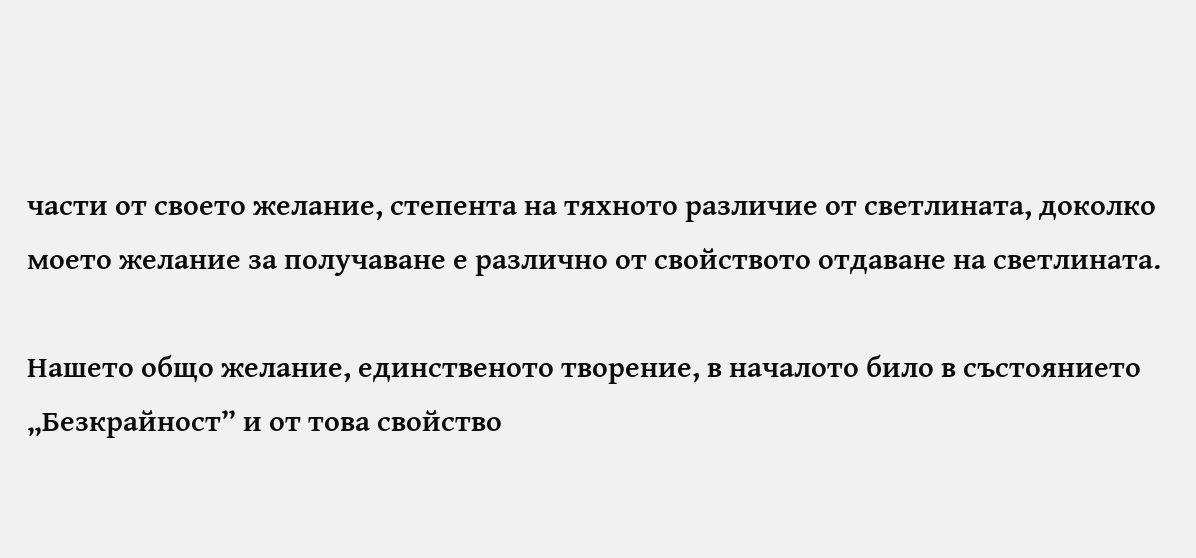части от своето желание, степента на тяхното различие от светлината, доколко моето желание за получаване е различно от свойството отдаване на светлината.

Нашето общо желание, единственото творение, в началото било в състоянието „Безкрайност” и от това свойство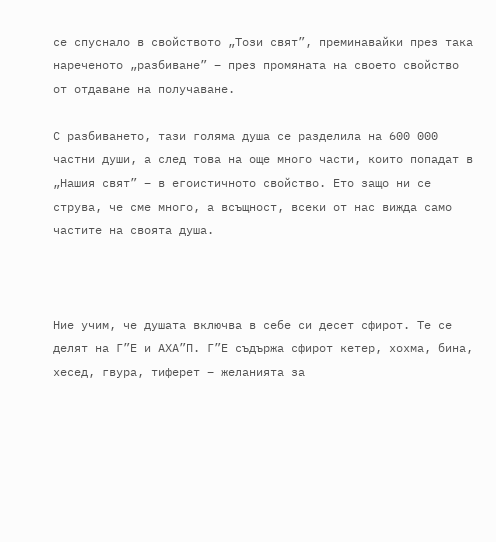се спуснало в свойството „Този свят”, преминавайки през така нареченото „разбиване” – през промяната на своето свойство от отдаване на получаване.

С разбиването, тази голяма душа се разделила на 600 000 частни души, а след това на още много части, които попадат в „Нашия свят” – в егоистичното свойство. Ето защо ни се струва, че сме много, а всъщност, всеки от нас вижда само частите на своята душа.



Ние учим, че душата включва в себе си десет сфирот. Те се делят на Г”Е и АХА”П. Г”Е съдържа сфирот кетер, хохма, бина, хесед, гвура, тиферет – желанията за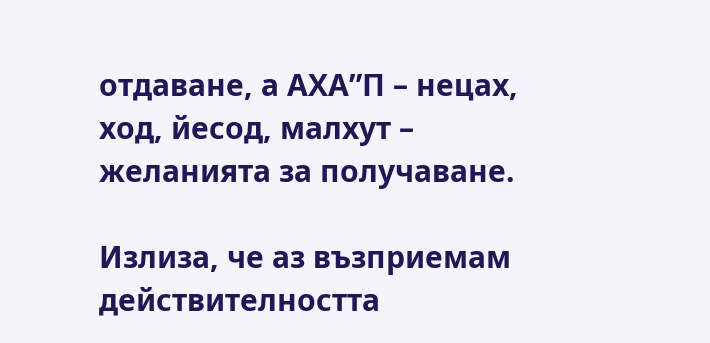отдаване, а АХА”П – нецах, ход, йесод, малхут – желанията за получаване.

Излиза, че аз възприемам действителността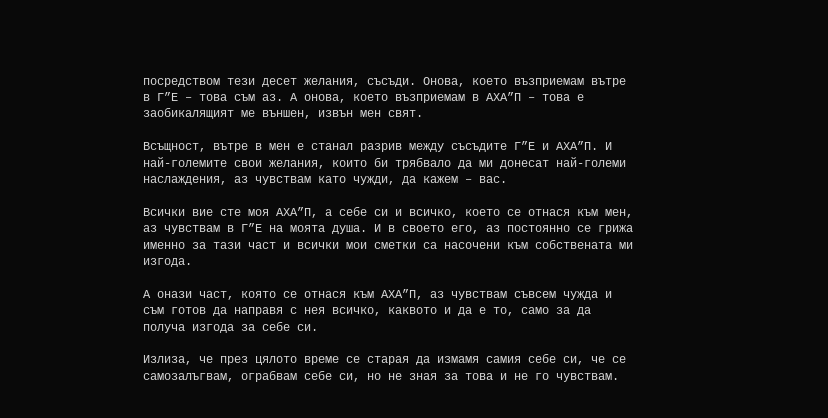посредством тези десет желания, съсъди. Онова, което възприемам вътре в Г”Е – това съм аз. А онова, което възприемам в АХА”П – това е заобикалящият ме външен, извън мен свят.

Всъщност, вътре в мен е станал разрив между съсъдите Г”Е и АХА”П. И най-големите свои желания, които би трябвало да ми донесат най-големи наслаждения, аз чувствам като чужди, да кажем – вас.

Всички вие сте моя АХА”П, а себе си и всичко, което се отнася към мен, аз чувствам в Г”Е на моята душа. И в своето его, аз постоянно се грижа именно за тази част и всички мои сметки са насочени към собствената ми изгода.

А онази част, която се отнася към АХА”П, аз чувствам съвсем чужда и съм готов да направя с нея всичко, каквото и да е то, само за да получа изгода за себе си.

Излиза, че през цялото време се старая да измамя самия себе си, че се самозалъгвам, ограбвам себе си, но не зная за това и не го чувствам.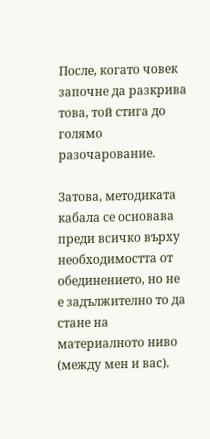После, когато човек започне да разкрива това, той стига до голямо разочарование.

Затова, методиката кабала се основава преди всичко върху необходимостта от обединението, но не е задължително то да стане на материалното ниво (между мен и вас).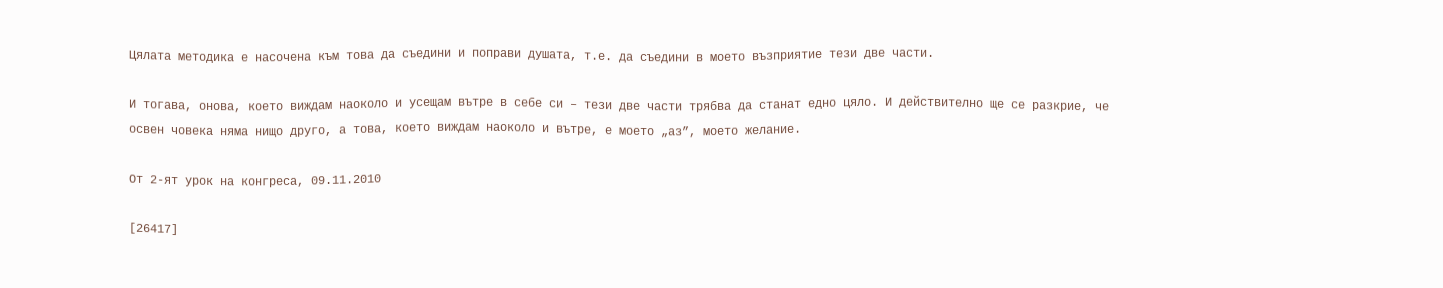Цялата методика е насочена към това да съедини и поправи душата, т.е. да съедини в моето възприятие тези две части.

И тогава, онова, което виждам наоколо и усещам вътре в себе си – тези две части трябва да станат едно цяло. И действително ще се разкрие, че освен човека няма нищо друго, а това, което виждам наоколо и вътре, е моето „аз”, моето желание.

От 2-ят урок на конгреса, 09.11.2010

[26417]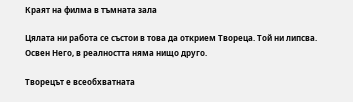Краят на филма в тъмната зала

Цялата ни работа се състои в това да открием Твореца. Той ни липсва. Освен Него, в реалността няма нищо друго.

Творецът е всеобхватната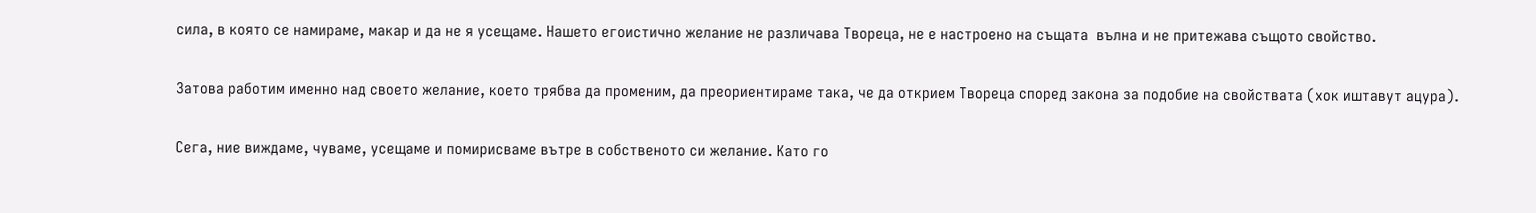сила, в която се намираме, макар и да не я усещаме. Нашето егоистично желание не различава Твореца, не е настроено на същата  вълна и не притежава същото свойство.

Затова работим именно над своето желание, което трябва да променим, да преориентираме така, че да открием Твореца според закона за подобие на свойствата (хок иштавут ацура).

Сега, ние виждаме, чуваме, усещаме и помирисваме вътре в собственото си желание. Като го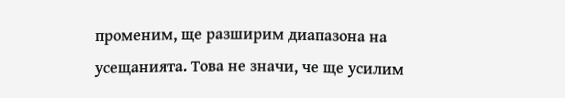променим, ще разширим диапазона на усещанията. Това не значи, че ще усилим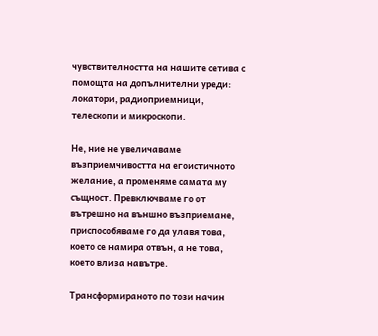чувствителността на нашите сетива с помощта на допълнителни уреди: локатори, радиоприемници, телескопи и микроскопи.

Не, ние не увеличаваме възприемчивостта на егоистичното желание, а променяме самата му същност. Превключваме го от вътрешно на външно възприемане, приспособяваме го да улавя това, което се намира отвън, а не това, което влиза навътре.

Трансформираното по този начин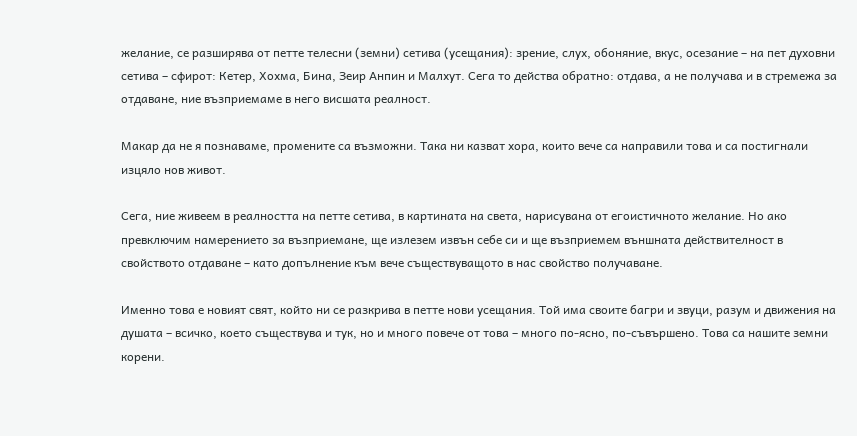желание, се разширява от петте телесни (земни) сетива (усещания): зрение, слух, обоняние, вкус, осезание – на пет духовни сетива – сфирот: Кетер, Хохма, Бина, Зеир Анпин и Малхут. Сега то действа обратно: отдава, а не получава и в стремежа за отдаване, ние възприемаме в него висшата реалност.

Макар да не я познаваме, промените са възможни. Така ни казват хора, които вече са направили това и са постигнали изцяло нов живот.

Сега, ние живеем в реалността на петте сетива, в картината на света, нарисувана от егоистичното желание. Но ако превключим намерението за възприемане, ще излезем извън себе си и ще възприемем външната действителност в свойството отдаване – като допълнение към вече съществуващото в нас свойство получаване.

Именно това е новият свят, който ни се разкрива в петте нови усещания. Той има своите багри и звуци, разум и движения на душата – всичко, което съществува и тук, но и много повече от това – много по-ясно, по-съвършено. Това са нашите земни корени.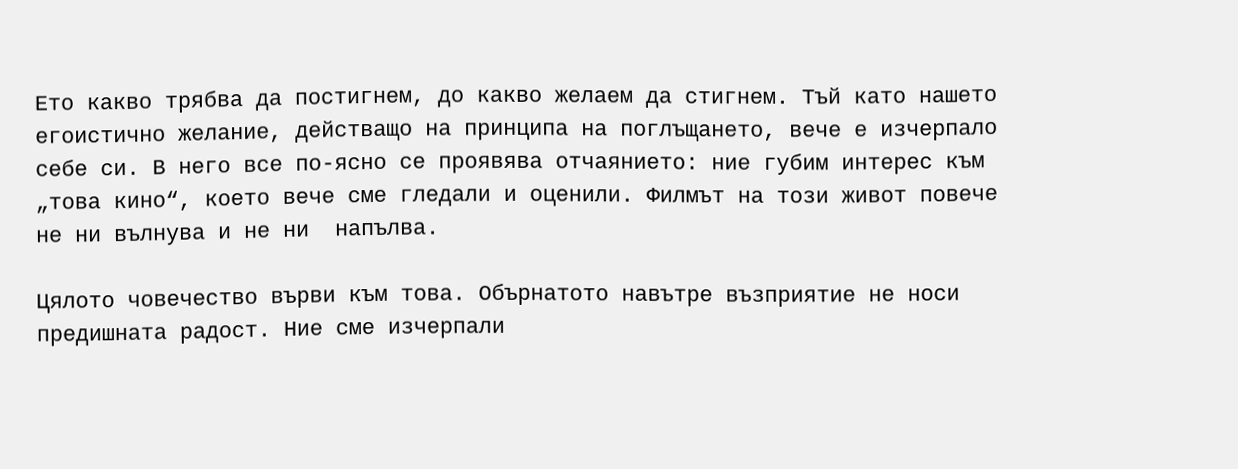Ето какво трябва да постигнем, до какво желаем да стигнем. Тъй като нашето егоистично желание, действащо на принципа на поглъщането, вече е изчерпало себе си. В него все по-ясно се проявява отчаянието: ние губим интерес към „това кино“, което вече сме гледали и оценили. Филмът на този живот повече не ни вълнува и не ни  напълва.

Цялото човечество върви към това. Обърнатото навътре възприятие не носи предишната радост. Ние сме изчерпали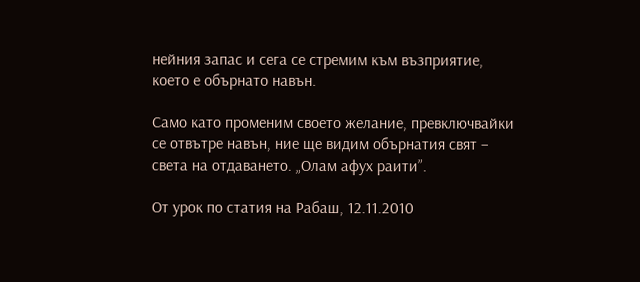нейния запас и сега се стремим към възприятие, което е обърнато навън.

Само като променим своето желание, превключвайки се отвътре навън, ние ще видим обърнатия свят – света на отдаването. „Олам афух раити”.

От урок по статия на Рабаш, 12.11.2010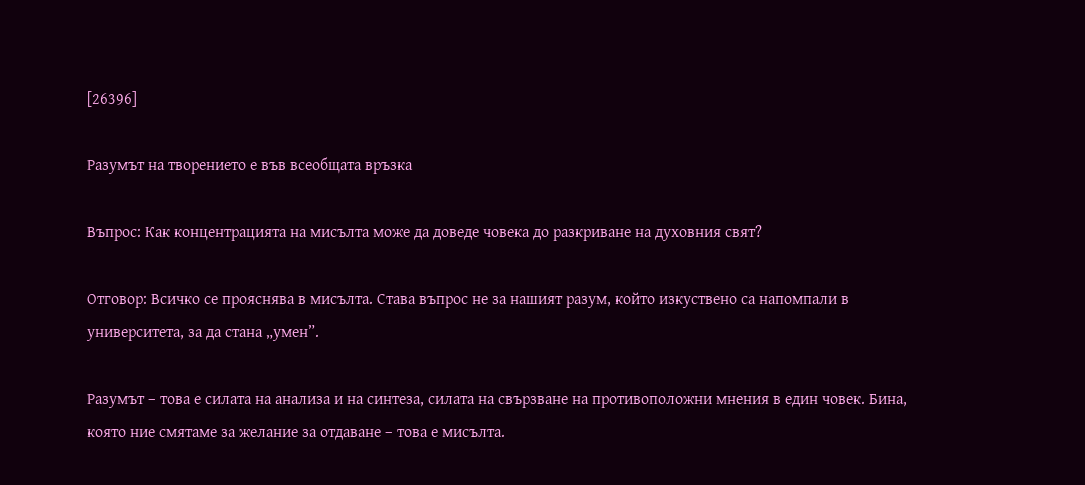[26396]

Разумът на творението е във всеобщата връзка

Въпрос: Как концентрацията на мисълта може да доведе човека до разкриване на духовния свят?

Отговор: Всичко се прояснява в мисълта. Става въпрос не за нашият разум, който изкуствено са напомпали в университета, за да стана „умен”.

Разумът – това е силата на анализа и на синтеза, силата на свързване на противоположни мнения в един човек. Бина, която ние смятаме за желание за отдаване – това е мисълта.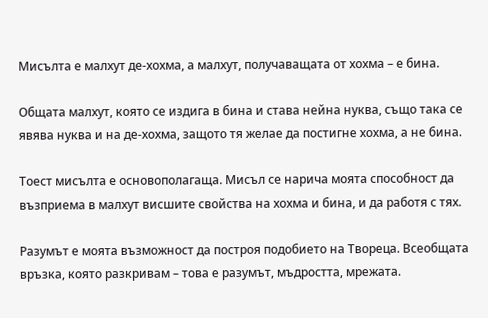Мисълта е малхут де-хохма, а малхут, получаващата от хохма – е бина.

Общата малхут, която се издига в бина и става нейна нуква, също така се явява нуква и на де-хохма, защото тя желае да постигне хохма, а не бина.

Тоест мисълта е основополагаща. Мисъл се нарича моята способност да възприема в малхут висшите свойства на хохма и бина, и да работя с тях.

Разумът е моята възможност да построя подобието на Твореца. Всеобщата връзка, която разкривам – това е разумът, мъдростта, мрежата.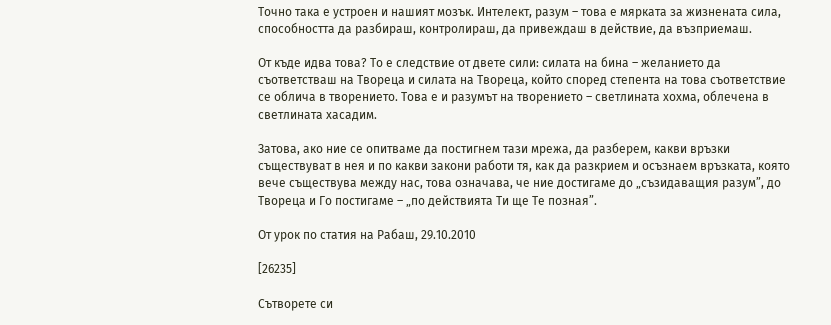Точно така е устроен и нашият мозък. Интелект, разум – това е мярката за жизнената сила, способността да разбираш, контролираш, да привеждаш в действие, да възприемаш.

От къде идва това? То е следствие от двете сили: силата на бина – желанието да съответстваш на Твореца и силата на Твореца, който според степента на това съответствие се облича в творението. Това е и разумът на творението – светлината хохма, облечена в светлината хасадим.

Затова, ако ние се опитваме да постигнем тази мрежа, да разберем, какви връзки съществуват в нея и по какви закони работи тя, как да разкрием и осъзнаем връзката, която вече съществува между нас, това означава, че ние достигаме до „съзидаващия разум”, до Твореца и Го постигаме – „по действията Ти ще Те позная”.

От урок по статия на Рабаш, 29.10.2010

[26235]

Сътворете си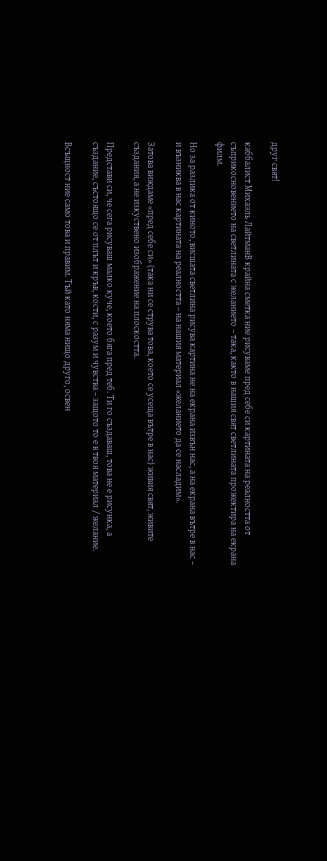друг свят!

каббалист Михаэль ЛайтманВ крайна сметка ние рисуваме пред себе си картината на реалността от съприкосновението на светлината с желанието – така, както в нашия свят светлината прожектира на екрана филм.

Но за разлика от киното, висшата светлина рисува картина не на екрана извън нас, а на екрана вътре в нас – и възниква в нас картината на реалността – на нашия материал «желанието да се насладим».

Затова виждаме «пред себе си» (така ни се струва това, което се усеща вътре в нас) живия свят, живите създания, а не изкуствено изображение на плоскостта.

Представи си, че сега рисуваш малко куче, което бяга пред теб. Ти го създаваш, това не е рисунка, а създание, състоящо се от плът и кръв, кости, с разум и чувства – защото то е в твоя материал / желание.

Всъщност ние само това и правим. Тъй като няма нищо друго, освен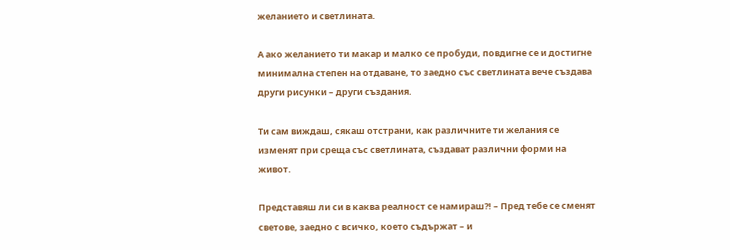желанието и светлината.

А ако желанието ти макар и малко се пробуди, повдигне се и достигне минимална степен на отдаване, то заедно със светлината вече създава други рисунки – други създания.

Ти сам виждаш, сякаш отстрани, как различните ти желания се изменят при среща със светлината, създават различни форми на живот.

Представяш ли си в каква реалност се намираш?! – Пред тебе се сменят светове, заедно с всичко, което съдържат – и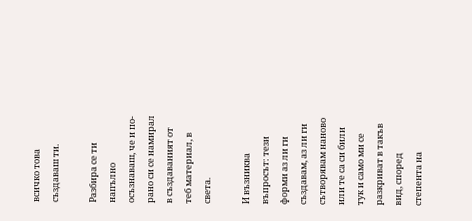всичко това създаваш ти.

Разбира се ти напълно осъзнаваш, че и по-рано си се намирал в създаваният от теб материал, в света.

И възниква въпросът: тези форми аз ли ги създавам, аз ли ги сътворявам наново или те са си били тук и само ми се разкриват в такъв вид, според степента на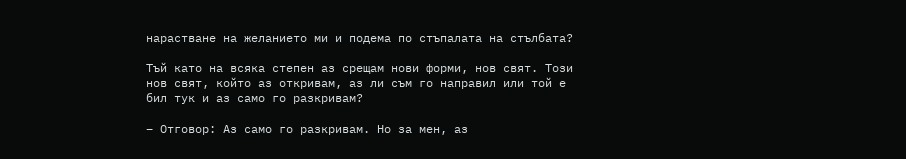нарастване на желанието ми и подема по стъпалата на стълбата?

Тъй като на всяка степен аз срещам нови форми, нов свят. Този нов свят, който аз откривам, аз ли съм го направил или той е бил тук и аз само го разкривам?

– Отговор: Аз само го разкривам. Но за мен, аз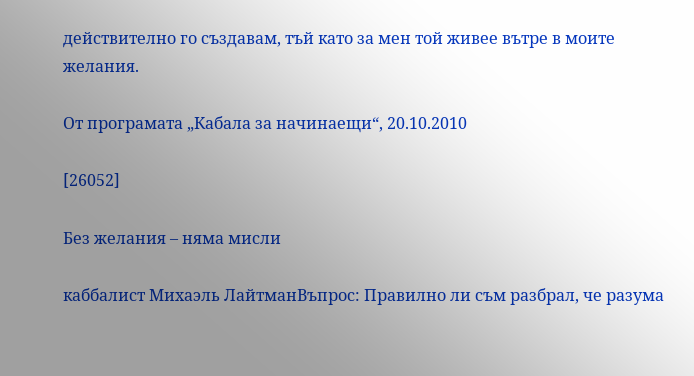действително го създавам, тъй като за мен той живее вътре в моите желания.

От програмата „Кабала за начинаещи“, 20.10.2010

[26052]

Без желания – няма мисли

каббалист Михаэль ЛайтманВъпрос: Правилно ли съм разбрал, че разума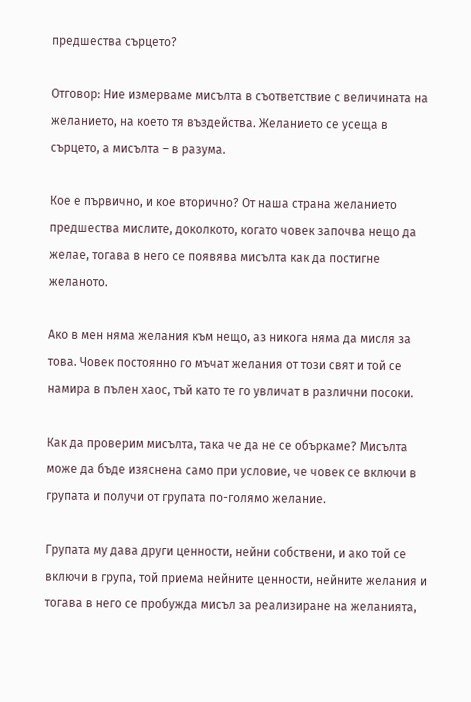предшества сърцето?

Отговор: Ние измерваме мисълта в съответствие с величината на желанието, на което тя въздейства. Желанието се усеща в сърцето, а мисълта – в разума.

Кое е първично, и кое вторично? От наша страна желанието предшества мислите, доколкото, когато човек започва нещо да желае, тогава в него се появява мисълта как да постигне желаното.

Ако в мен няма желания към нещо, аз никога няма да мисля за това. Човек постоянно го мъчат желания от този свят и той се намира в пълен хаос, тъй като те го увличат в различни посоки.

Как да проверим мисълта, така че да не се объркаме? Мисълта може да бъде изяснена само при условие, че човек се включи в групата и получи от групата по-голямо желание.

Групата му дава други ценности, нейни собствени, и ако той се включи в група, той приема нейните ценности, нейните желания и тогава в него се пробужда мисъл за реализиране на желанията,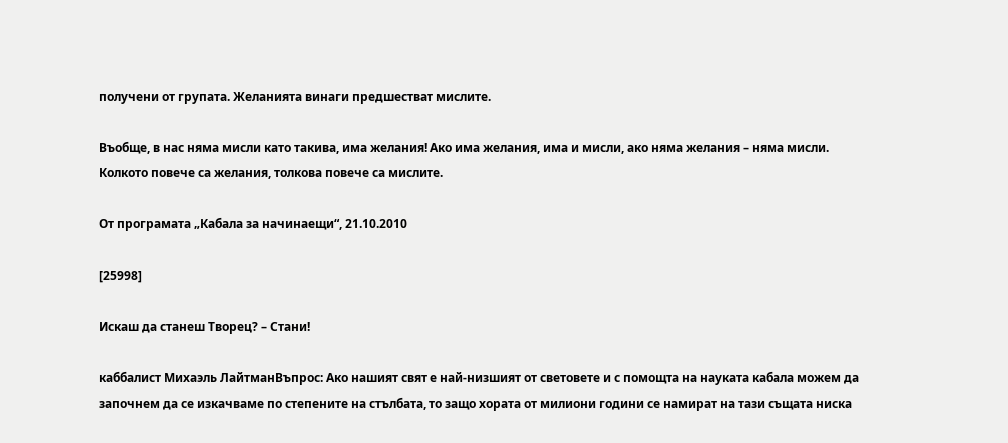получени от групата. Желанията винаги предшестват мислите.

Въобще, в нас няма мисли като такива, има желания! Ако има желания, има и мисли, ако няма желания – няма мисли. Колкото повече са желания, толкова повече са мислите.

От програмата „Кабала за начинаещи“, 21.10.2010

[25998]

Искаш да станеш Творец? – Стани!

каббалист Михаэль ЛайтманВъпрос: Ако нашият свят е най-низшият от световете и с помощта на науката кабала можем да започнем да се изкачваме по степените на стълбата, то защо хората от милиони години се намират на тази същата ниска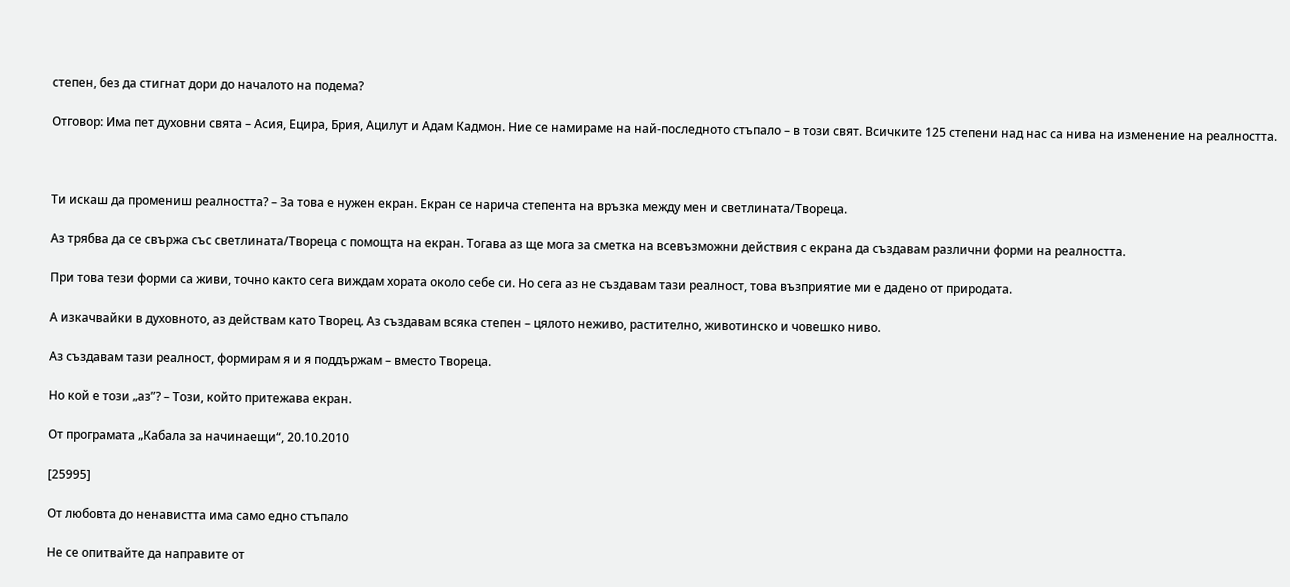степен, без да стигнат дори до началото на подема?

Отговор: Има пет духовни свята – Асия, Ецира, Брия, Ацилут и Адам Кадмон. Ние се намираме на най-последното стъпало – в този свят. Всичките 125 степени над нас са нива на изменение на реалността.



Ти искаш да промениш реалността? – За това е нужен екран. Екран се нарича степента на връзка между мен и светлината/Твореца.

Аз трябва да се свържа със светлината/Твореца с помощта на екран. Тогава аз ще мога за сметка на всевъзможни действия с екрана да създавам различни форми на реалността.

При това тези форми са живи, точно както сега виждам хората около себе си. Но сега аз не създавам тази реалност, това възприятие ми е дадено от природата.

А изкачвайки в духовното, аз действам като Творец. Аз създавам всяка степен – цялото неживо, растително, животинско и човешко ниво.

Аз създавам тази реалност, формирам я и я поддържам – вместо Твореца.

Но кой е този „аз”? – Този, който притежава екран.

От програмата „Кабала за начинаещи“, 20.10.2010

[25995]

От любовта до ненавистта има само едно стъпало

Не се опитвайте да направите от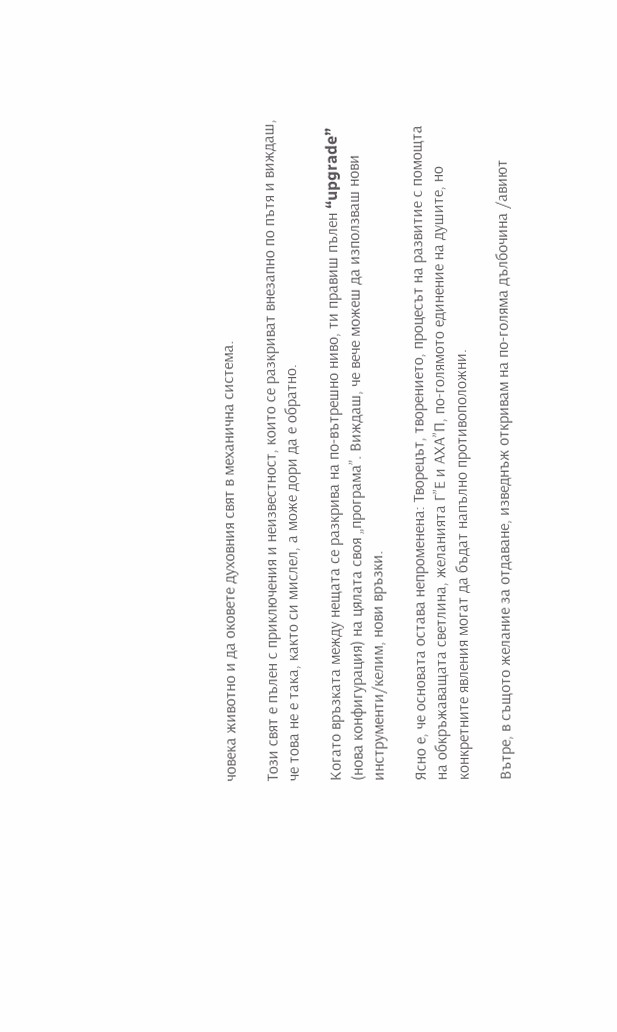човека животно и да оковете духовния свят в механична система.

Този свят е пълен с приключения и неизвестност, които се разкриват внезапно по пътя и виждаш, че това не е така, както си мислел, а може дори да е обратно.

Когато връзката между нещата се разкрива на по-вътрешно ниво, ти правиш пълен “upgrade” (нова конфигурация) на цялата своя „програма”. Виждаш, че вече можеш да използваш нови инструменти/келим, нови връзки.

Ясно е, че основата остава непроменена: Творецът, творението, процесът на развитие с помощта на обкръжаващата светлина, желанията Г”Е и АХА”П, по-голямото единение на душите, но конкретните явления могат да бъдат напълно противоположни.

Вътре, в същото желание за отдаване, изведнъж откривам на по-голяма дълбочина /авиют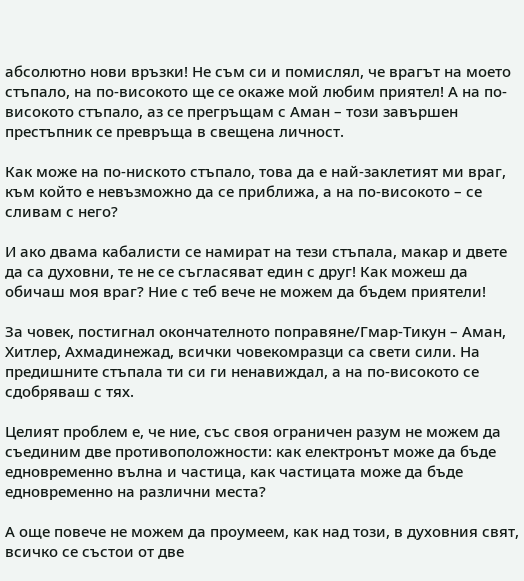абсолютно нови връзки! Не съм си и помислял, че врагът на моето стъпало, на по-високото ще се окаже мой любим приятел! А на по-високото стъпало, аз се прегръщам с Аман – този завършен престъпник се превръща в свещена личност.

Как може на по-ниското стъпало, това да е най-заклетият ми враг, към който е невъзможно да се приближа, а на по-високото – се сливам с него?

И ако двама кабалисти се намират на тези стъпала, макар и двете да са духовни, те не се съгласяват един с друг! Как можеш да обичаш моя враг? Ние с теб вече не можем да бъдем приятели!

За човек, постигнал окончателното поправяне/Гмар-Тикун – Аман, Хитлер, Ахмадинежад, всички човекомразци са свети сили. На предишните стъпала ти си ги ненавиждал, а на по-високото се сдобряваш с тях.

Целият проблем е, че ние, със своя ограничен разум не можем да съединим две противоположности: как електронът може да бъде едновременно вълна и частица, как частицата може да бъде едновременно на различни места?

А още повече не можем да проумеем, как над този, в духовния свят, всичко се състои от две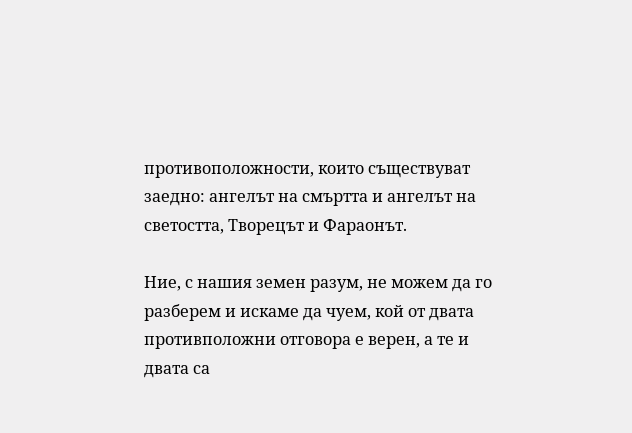противоположности, които съществуват заедно: ангелът на смъртта и ангелът на светостта, Творецът и Фараонът.

Ние, с нашия земен разум, не можем да го разберем и искаме да чуем, кой от двата противположни отговора е верен, а те и двата са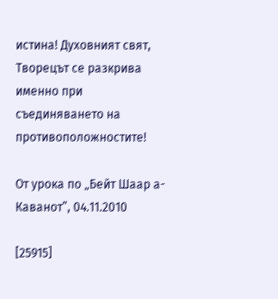истина! Духовният свят, Творецът се разкрива именно при съединяването на противоположностите!

От урока по „Бейт Шаар а-Каванот”, 04.11.2010

[25915]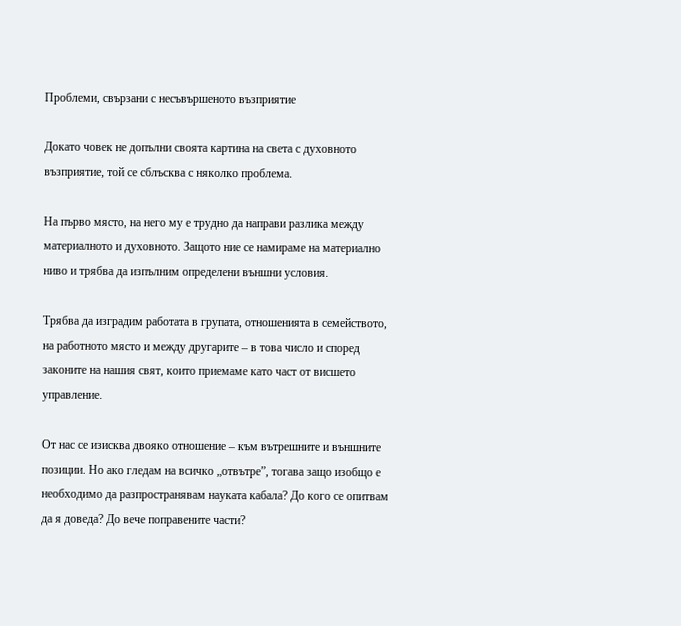Проблеми, свързани с несъвършеното възприятие

Докато човек не допълни своята картина на света с духовното възприятие, той се сблъсква с няколко проблема.

На първо място, на него му е трудно да направи разлика между материалното и духовното. Защото ние се намираме на материално ниво и трябва да изпълним определени външни условия.

Трябва да изградим работата в групата, отношенията в семейството, на работното място и между другарите – в това число и според законите на нашия свят, които приемаме като част от висшето управление.

От нас се изисква двояко отношение – към вътрешните и външните позиции. Но ако гледам на всичко „отвътре”, тогава защо изобщо е необходимо да разпространявам науката кабала? До кого се опитвам да я доведа? До вече поправените части?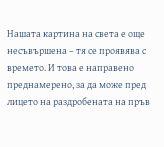Нашата картина на света е още несъвършена – тя се проявява с времето. И това е направено преднамерено, за да може пред лицето на раздробената на пръв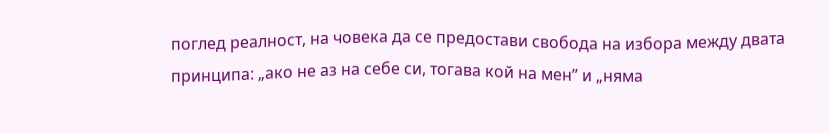поглед реалност, на човека да се предостави свобода на избора между двата принципа: „ако не аз на себе си, тогава кой на мен” и „няма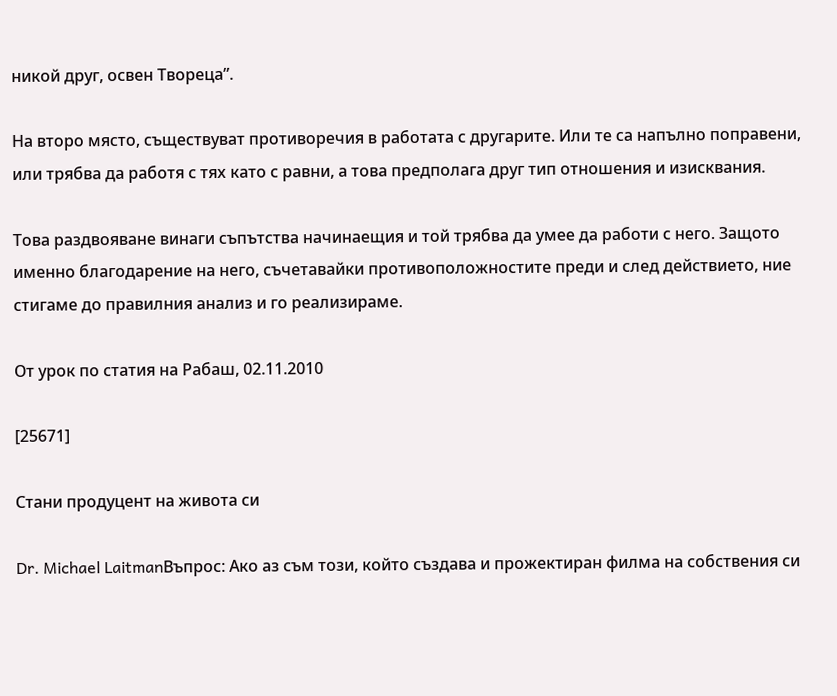никой друг, освен Твореца”.

На второ място, съществуват противоречия в работата с другарите. Или те са напълно поправени, или трябва да работя с тях като с равни, а това предполага друг тип отношения и изисквания.

Това раздвояване винаги съпътства начинаещия и той трябва да умее да работи с него. Защото именно благодарение на него, съчетавайки противоположностите преди и след действието, ние стигаме до правилния анализ и го реализираме.

От урок по статия на Рабаш, 02.11.2010

[25671]

Стани продуцент на живота си

Dr. Michael LaitmanВъпрос: Ако аз съм този, който създава и прожектиран филма на собствения си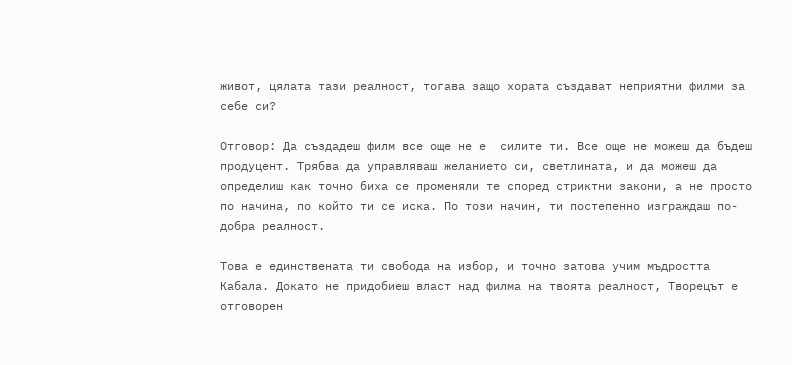живот, цялата тази реалност, тогава защо хората създават неприятни филми за себе си?

Отговор: Да създадеш филм все още не е  силите ти. Все още не можеш да бъдеш продуцент. Трябва да управляваш желанието си, светлината, и да можеш да определиш как точно биха се променяли те според стриктни закони, а не просто по начина, по който ти се иска. По този начин, ти постепенно изграждаш по-добра реалност.

Това е единствената ти свобода на избор, и точно затова учим мъдростта Кабала. Докато не придобиеш власт над филма на твоята реалност, Творецът е отговорен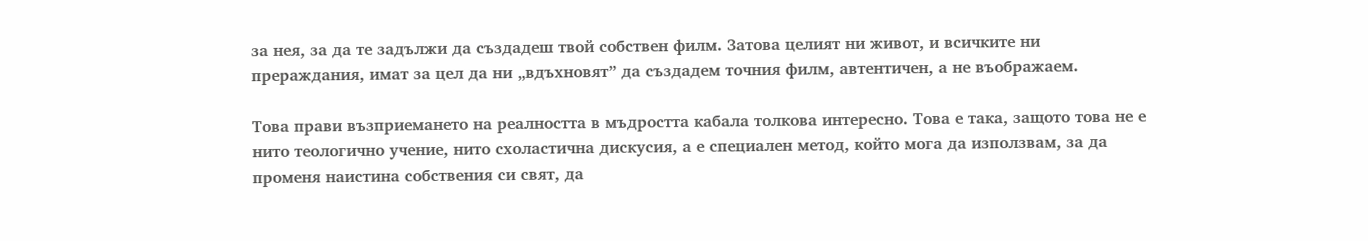за нея, за да те задължи да създадеш твой собствен филм. Затова целият ни живот, и всичките ни прераждания, имат за цел да ни „вдъхновят” да създадем точния филм, автентичен, а не въображаем.

Това прави възприемането на реалността в мъдростта кабала толкова интересно. Това е така, защото това не е нито теологично учение, нито схоластична дискусия, а е специален метод, който мога да използвам, за да променя наистина собствения си свят, да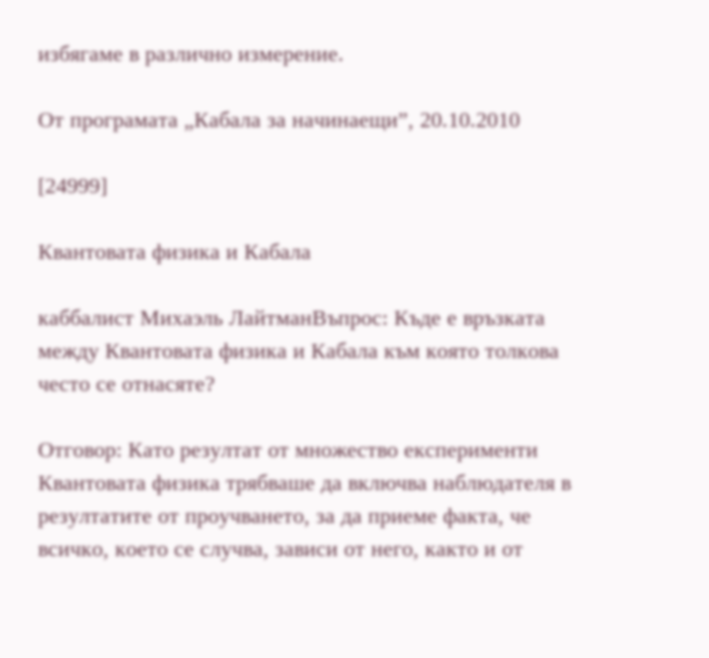избягаме в различно измерение.

От програмата „Кабала за начинаещи”, 20.10.2010

[24999]

Квантовата физика и Кабала

каббалист Михаэль ЛайтманВъпрос: Къде е връзката между Квантовата физика и Кабала към която толкова често се отнасяте?

Отговор: Като резултат от множество експерименти Квантовата физика трябваше да включва наблюдателя в резултатите от проучването, за да приеме факта, че всичко, което се случва, зависи от него, както и от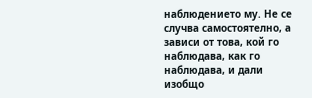наблюдението му. Не се случва самостоятелно, а зависи от това, кой го наблюдава, как го наблюдава, и дали изобщо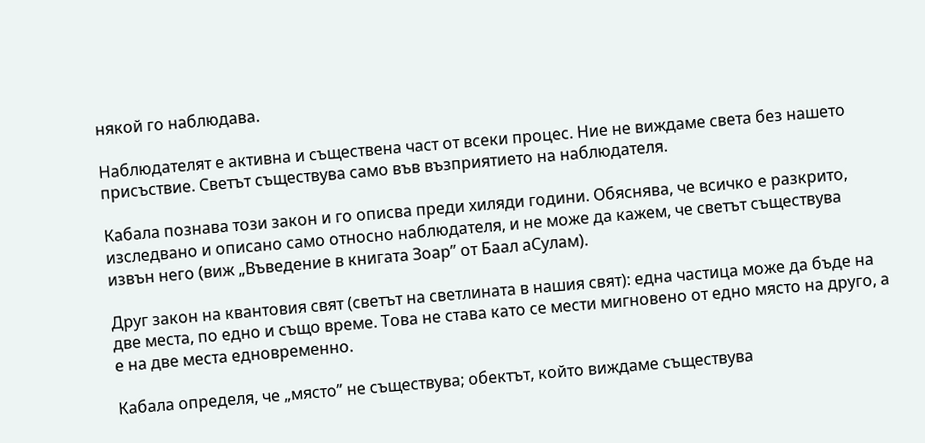някой го наблюдава.

Наблюдателят е активна и съществена част от всеки процес. Ние не виждаме света без нашето присъствие. Светът съществува само във възприятието на наблюдателя.

Кабала познава този закон и го описва преди хиляди години. Обяснява, че всичко е разкрито, изследвано и описано само относно наблюдателя, и не може да кажем, че светът съществува извън него (виж „Въведение в книгата Зоар” от Баал аСулам).

Друг закон на квантовия свят (светът на светлината в нашия свят): една частица може да бъде на две места, по едно и също време. Това не става като се мести мигновено от едно място на друго, а е на две места едновременно.

Кабала определя, че „място” не съществува; обектът, който виждаме съществува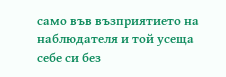само във възприятието на наблюдателя и той усеща себе си без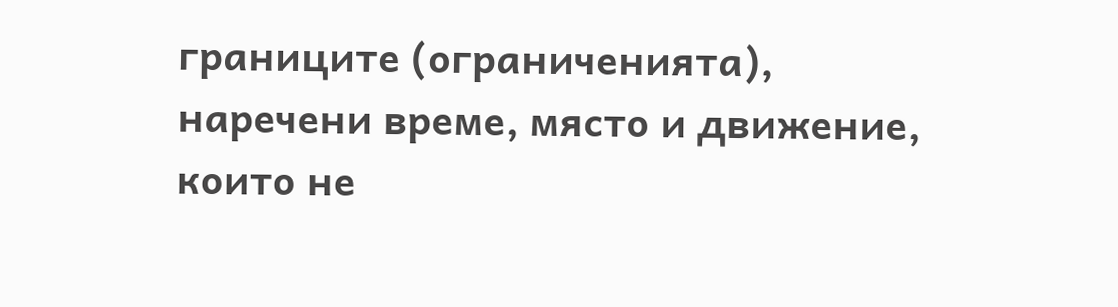границите (ограниченията), наречени време, място и движение, които не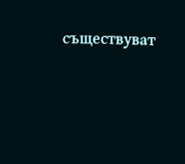съществуват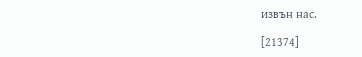извън нас.

[21374]